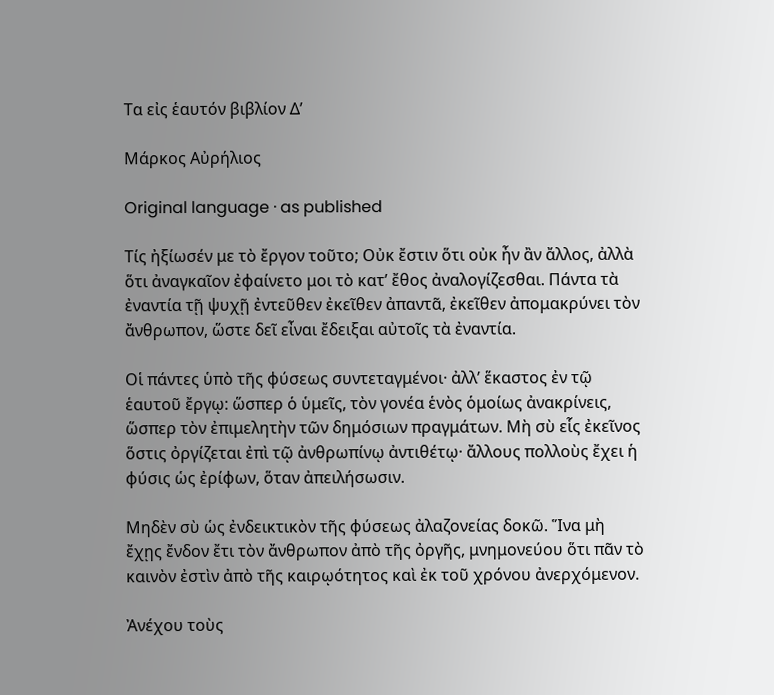Τα εἰς ἑαυτόν βιβλίον Δʹ

Μάρκος Αὐρήλιος

Original language · as published

Τίς ἠξίωσέν με τὸ ἔργον τοῦτο; Οὐκ ἔστιν ὅτι οὐκ ἦν ἂν ἄλλος, ἀλλὰ ὅτι ἀναγκαῖον ἐφαίνετο μοι τὸ κατ’ ἔθος ἀναλογίζεσθαι. Πάντα τὰ ἐναντία τῇ ψυχῇ ἐντεῦθεν ἐκεῖθεν ἀπαντᾶ, ἐκεῖθεν ἀπομακρύνει τὸν ἄνθρωπον, ὥστε δεῖ εἶναι ἔδειξαι αὐτοῖς τὰ ἐναντία.

Οἱ πάντες ὑπὸ τῆς φύσεως συντεταγμένοι· ἀλλ’ ἕκαστος ἐν τῷ ἑαυτοῦ ἔργῳ: ὥσπερ ὁ ὑμεῖς, τὸν γονέα ἑνὸς ὁμοίως ἀνακρίνεις, ὥσπερ τὸν ἐπιμελητὴν τῶν δημόσιων πραγμάτων. Μὴ σὺ εἷς ἐκεῖνος ὅστις ὀργίζεται ἐπὶ τῷ ἀνθρωπίνῳ ἀντιθέτῳ· ἄλλους πολλοὺς ἔχει ἡ φύσις ὡς ἐρίφων, ὅταν ἀπειλήσωσιν.

Μηδὲν σὺ ὡς ἐνδεικτικὸν τῆς φύσεως ἀλαζονείας δοκῶ. Ἵνα μὴ ἔχῃς ἔνδον ἔτι τὸν ἄνθρωπον ἀπὸ τῆς ὀργῆς, μνημονεύου ὅτι πᾶν τὸ καινὸν ἐστὶν ἀπὸ τῆς καιρῳότητος καὶ ἐκ τοῦ χρόνου ἀνερχόμενον.

Ἀνέχου τοὺς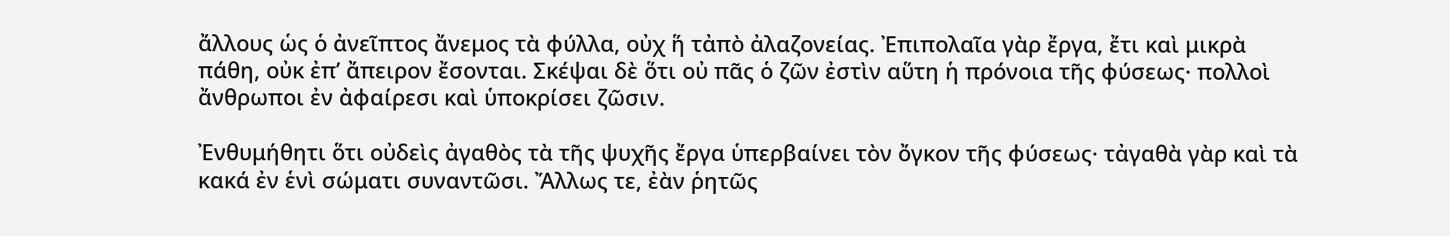ἄλλους ὡς ὁ ἀνεῖπτος ἄνεμος τὰ φύλλα, οὐχ ἥ τἀπὸ ἀλαζονείας. Ἐπιπολαῖα γὰρ ἔργα, ἔτι καὶ μικρὰ πάθη, οὐκ ἐπ’ ἄπειρον ἔσονται. Σκέψαι δὲ ὅτι οὐ πᾶς ὁ ζῶν ἐστὶν αὕτη ἡ πρόνοια τῆς φύσεως· πολλοὶ ἄνθρωποι ἐν ἀφαίρεσι καὶ ὑποκρίσει ζῶσιν.

Ἐνθυμήθητι ὅτι οὐδεὶς ἀγαθὸς τὰ τῆς ψυχῆς ἔργα ὑπερβαίνει τὸν ὄγκον τῆς φύσεως· τἀγαθὰ γὰρ καὶ τὰ κακά ἐν ἑνὶ σώματι συναντῶσι. Ἄλλως τε, ἐὰν ῥητῶς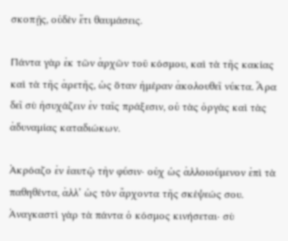σκοπῇς, οὐδὲν ἔτι θαυμάσεις.

Πάντα γὰρ ἐκ τῶν ἀρχῶν τοῦ κόσμου, καὶ τὰ τῆς κακίας καὶ τὰ τῆς ἀρετῆς, ὡς ὅταν ἡμέραν ἀκολουθεῖ νύκτα. Ἄρα δεῖ σὺ ἡσυχάζειν ἐν ταῖς πράξεσιν, οὐ τὰς ὀργὰς καὶ τὰς ἀδυναμίας καταδιώκων.

Ἀκρόαζο ἐν ἑαυτῷ τὴν φύσιν· οὐχ ὡς ἀλλοιούμενον ἐπὶ τὰ παθηθέντα, ἀλλ’ ὡς τὸν ἄρχοντα τῆς σκέψεώς σου. Ἀναγκαστὶ γὰρ τὰ πάντα ὁ κόσμος κινήσεται· σὺ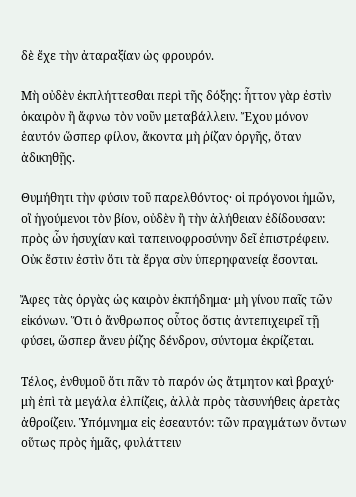δὲ ἔχε τὴν ἀταραξίαν ὡς φρουρόν.

Μὴ οὐδὲν ἐκπλήττεσθαι περὶ τῆς δόξης: ἧττον γὰρ ἐστὶν ὁκαιρὸν ἢ ἄφνω τὸν νοῦν μεταβάλλειν. Ἔχου μόνον ἑαυτόν ὥσπερ φίλον, ἄκοντα μὴ ῥίζαν ὀργῆς, ὅταν ἀδικηθῇς.

Θυμήθητι τὴν φύσιν τοῦ παρελθόντος· οἱ πρόγονοι ἡμῶν, οἳ ἡγούμενοι τὸν βίον, οὐδὲν ἢ τὴν ἀλήθειαν ἐδίδουσαν: πρὸς ὧν ἡσυχίαν καὶ ταπεινοφροσύνην δεῖ ἐπιστρέφειν. Οὐκ ἔστιν ἐστὶν ὅτι τὰ ἔργα σὺν ὑπερηφανείᾳ ἔσονται.

Ἄφες τὰς ὀργὰς ὡς καιρὸν ἐκπήδημα· μὴ γίνου παῖς τῶν εἰκόνων. Ὅτι ὁ ἄνθρωπος οὗτος ὅστις ἀντεπιχειρεῖ τῇ φύσει, ὥσπερ ἄνευ ῥίζης δένδρον, σύντομα ἐκρίζεται.

Τέλος, ἐνθυμοῦ ὅτι πᾶν τὸ παρόν ὡς ἄτμητον καὶ βραχύ· μὴ ἐπὶ τὰ μεγάλα ἐλπίζεις, ἀλλὰ πρὸς τὰσυνήθεις ἀρετὰς ἀθροίζειν. Ὑπόμνημα εἰς ἐσεαυτόν: τῶν πραγμάτων ὄντων οὕτως πρὸς ἡμᾶς, φυλάττειν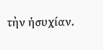τὴν ἡσυχίαν.